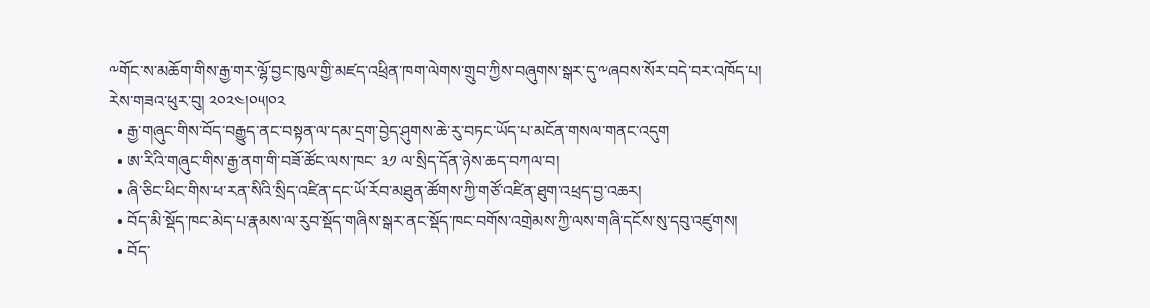༸གོང་ས་མཆོག་གིས་རྒྱ་གར་ལྷོ་བྱང་ཁུལ་གྱི་མཛད་འཕྲིན་ཁག་ལེགས་གྲུབ་ཀྱིས་བཞུགས་སྒར་དུ་༸ཞབས་སོར་བདེ་བར་འཁོད་པ།
རེས་གཟའ་ཕུར་བུ། ༢༠༢༤།༠༥།༠༢
  • རྒྱ་གཞུང་གིས་བོད་བརྒྱུད་ནང་བསྟན་ལ་དམ་དྲག་བྱེད་ཤུགས་ཆེ་རུ་བཏང་ཡོད་པ་མངོན་གསལ་གནང་འདུག
  • ཨ་རིའི་གཞུང་གིས་རྒྱ་ནག་གི་བཟོ་ཚོང་ལས་ཁང་ ༣༡ ལ་སྲིད་དོན་ཉེས་ཆད་བཀལ་བ།
  • ཞི་ཅིང་ཕིང་གིས་ཕ་རན་སིའི་སྲིད་འཛིན་དང་ཡོ་རོབ་མཐུན་ཚོགས་ཀྱི་གཙོ་འཛིན་ཐུག་འཕྲད་བྱ་འཆར།
  • བོད་མི་སྡོད་ཁང་མེད་པ་རྣམས་ལ་རུབ་སྡོད་གཞིས་སྒར་ནང་སྡོད་ཁང་བགོས་འགྲེམས་ཀྱི་ལས་གཞི་དངོས་སུ་དབུ་འཛུགས།
  • བོད་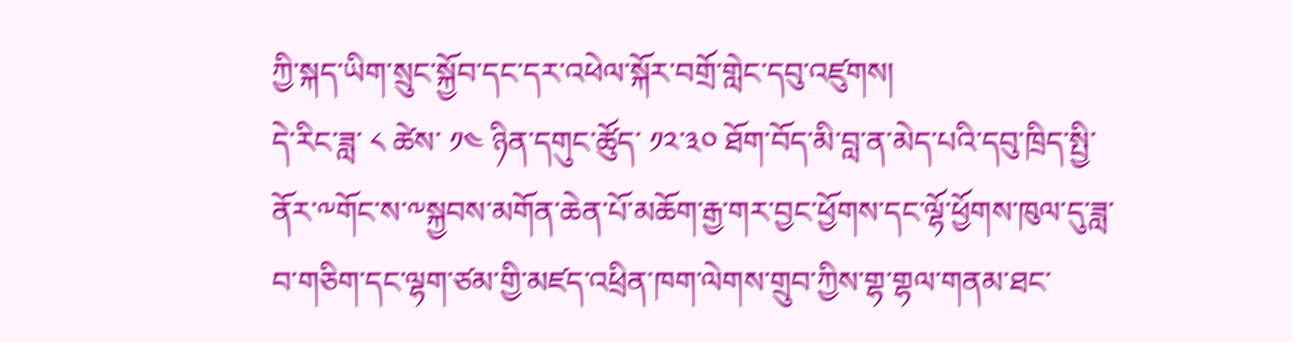ཀྱི་སྐད་ཡིག་སྲུང་སྐྱོབ་དང་དར་འཕེལ་སྐོར་བགྲོ་གླེང་དབུ་འཛུགས།
དེ་རིང་ཟླ་ ༨ ཚེས་ ༡༤ ཉིན་དགུང་ཚོུད་ ༡༢་༣༠ ཐོག་བོད་མི་བླ་ན་མེད་པའི་དབུ་ཁྲིད་སྤྱི་ནོར་༸གོང་ས་༸སྐྱབས་མགོན་ཆེན་པོ་མཆོག་རྒྱ་གར་བྱང་ཕྱོགས་དང་ལྷོ་ཕྱོགས་ཁུལ་དུ་ཟླ་བ་གཅིག་དང་ལྷག་ཙམ་གྱི་མཛད་འཕྲིན་ཁག་ལེགས་གྲུབ་ཀྱིས་གྷ་གྷལ་གནམ་ཐང་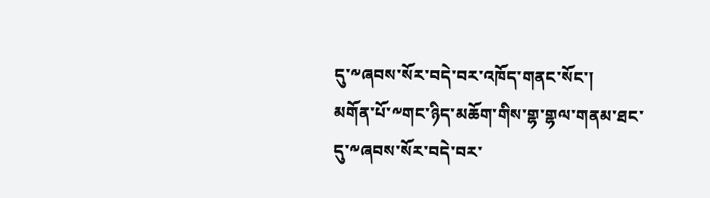དུ་༸ཞབས་སོར་བདེ་བར་འཁོད་གནང་སོང་།
མགོན་པོ་༸གང་ཉིད་མཆོག་གིས་གྷ་གྷལ་གནམ་ཐང་དུ་༸ཞབས་སོར་བདེ་བར་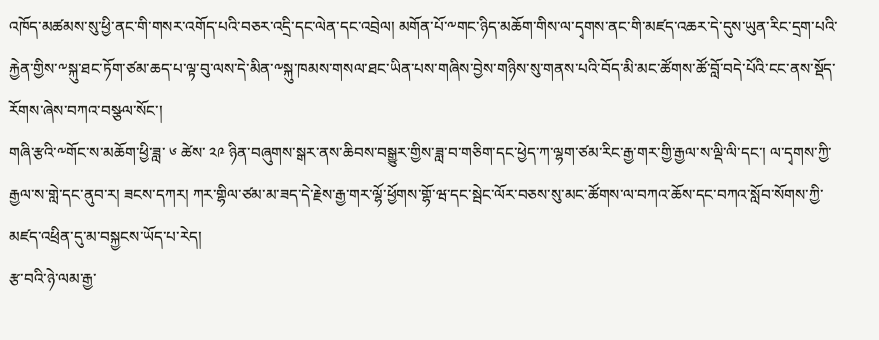འཁོད་མཚམས་སུ་ཕྱི་ནང་གི་གསར་འགོད་པའི་བཅར་འདྲི་དང་ལེན་དང་འབྲེལ། མགོན་པོ་༸གང་ཉིད་མཆོག་གིས་ལ་དྭགས་ནང་གི་མཛད་འཆར་དེ་དུས་ཡུན་རིང་དྲག་པའི་རྐྱེན་གྱིས་༸སྐུ་ཐང་ཏོག་ཙམ་ཆད་པ་ལྟ་བུ་ལས་དེ་མིན་༸སྐུ་ཁམས་གསལ་ཐང་ཡིན་པས་གཞིས་བྱེས་གཉིས་སུ་གནས་པའི་བོད་མི་མང་ཚོགས་ཚོ་བློ་བདེ་པོའི་ངང་ནས་སྡོད་རོགས་ཞེས་བཀའ་བསྩལ་སོང་།
གཞི་རྩའི་༸གོང་ས་མཆོག་ཕྱི་ཟླ་ ༦ ཚེས་ ༢༩ ཉིན་བཞུགས་སྒར་ནས་ཆིབས་བསྒྱུར་གྱིས་ཟླ་བ་གཅིག་དང་ཕྱེད་ཀ་ལྷག་ཙམ་རིང་རྒྱ་གར་གྱི་རྒྱལ་ས་ལྡི་ལི་དང་། ལ་དྭགས་ཀྱི་རྒྱལ་ས་གླེ་དང་ནུབ་ར། ཟངས་དཀར། ཀར་གྷིལ་ཙམ་མ་ཟད་དེ་རྗེས་རྒྱ་གར་ལྷོ་ཕྱོགས་གྷོ་ཝ་དང་སྦེང་ལོར་བཅས་སུ་མང་ཚོགས་ལ་བཀའ་ཆོས་དང་བཀའ་སློབ་སོགས་ཀྱི་མཛད་འཕྲིན་དུ་མ་བསྐྱངས་ཡོད་པ་རེད།
རྩ་བའི་ཉེ་ལམ་རྒྱ་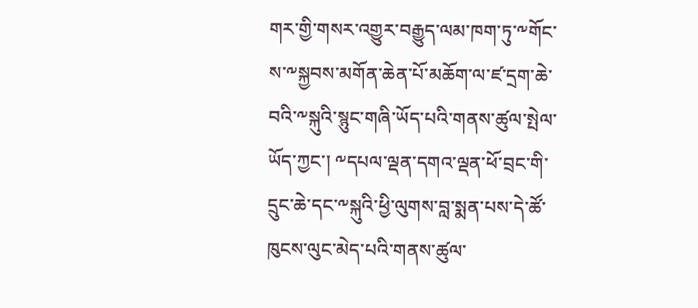གར་གྱི་གསར་འགྱུར་བརྒྱུད་ལམ་ཁག་ཏུ་༸གོང་ས་༸སྐྱབས་མགོན་ཆེན་པོ་མཆོག་ལ་ཛ་དྲག་ཆེ་བའི་༸སྐུའི་སྙུང་གཞི་ཡོད་པའི་གནས་ཚུལ་སྤེལ་ཡོད་ཀྱང་། ༸དཔལ་ལྡན་དགའ་ལྡན་ཕོ་བྲང་གི་དྲུང་ཆེ་དང་༸སྐུའི་ཕྱི་ལུགས་བླ་སྨན་པས་དེ་ཚོ་ཁུངས་ལུང་མེད་པའི་གནས་ཚུལ་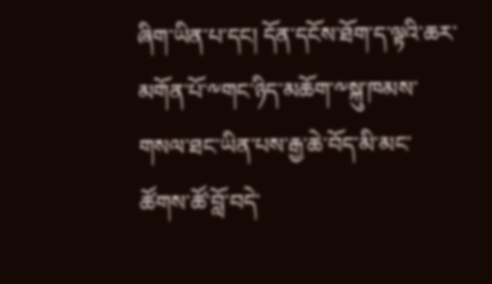ཞིག་ཡིན་པ་དང། དོན་དངོས་ཐོག་ད་ལྟའི་ཆར་མགོན་པོ་༸གང་ཉིད་མཆོག་༸སྐུ་ཁམས་གསལ་ཐང་ཡིན་པས་རྒྱ་ཆེ་བོད་མི་མང་ཚོགས་ཚོ་བློ་བདེ་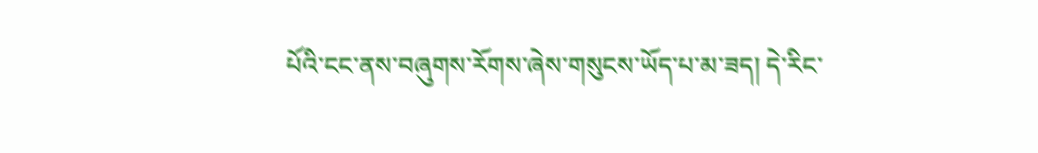པོའི་ངང་ནས་བཞུགས་རོགས་ཞེས་གསུངས་ཡོད་པ་མ་ཟད། དེ་རིང་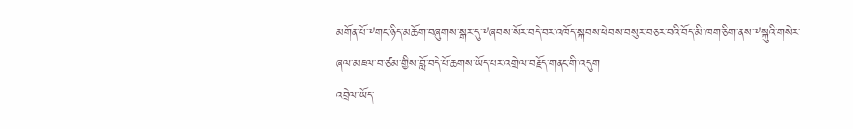མགོན་པོ་༸གང་ཉིད་མཆོག་བཞུགས་སྒར་དུ་༸ཞབས་སོར་བདེ་བར་འཁོད་སྐབས་ཕེབས་བསུར་བཅར་བའི་བོད་མི་ཁག་ཅིག་ནས་༸སྐུའི་གསེར་ཞལ་མཇལ་བ་ཙམ་གྱིས་བློ་བདེ་པོ་ཆགས་ཡོད་པར་འགྲེལ་བརྗོད་གནང་གི་འདུག
འབྲེལ་ཡོད་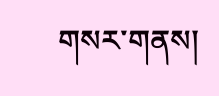གསར་གནས།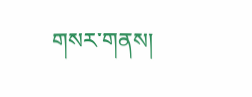གསར་གནས།